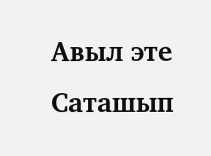Авыл эте
Саташып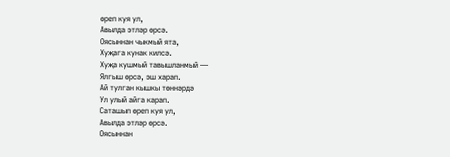өреп куя ул,
Авылда этләр өрсә.
Оясыннан чыкмый ята,
Хуҗага кунак килсә.
Хуҗа кушмый тавышланмый —
Ялгыш өрсә, эш харап.
Ай тулган кышкы төннәрдә
Ул улый айга карап.
Саташып өреп куя ул,
Авылда этләр өрсә.
Оясыннан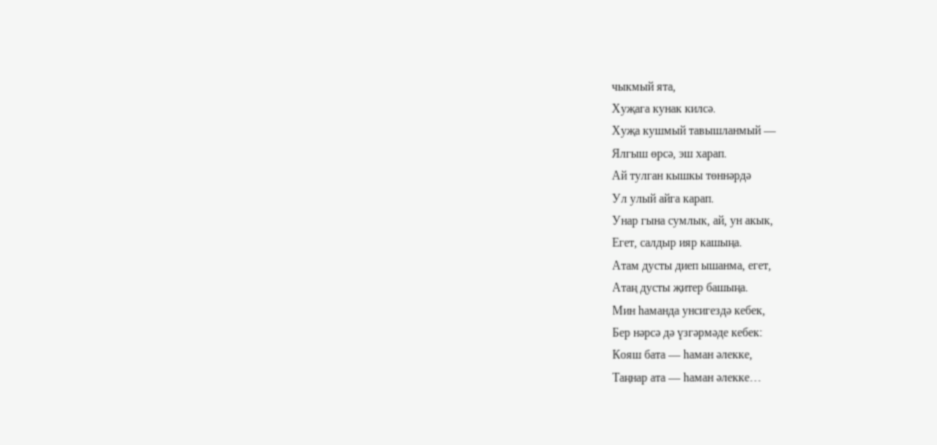чыкмый ята,
Хуҗага кунак килсә.
Хуҗа кушмый тавышланмый —
Ялгыш өрсә, эш харап.
Ай тулган кышкы төннәрдә
Ул улый айга карап.
Унар гына сумлык, ай, ун акык,
Егет, салдыр ияр кашыңа.
Атам дусты диеп ышанма, егет,
Атаң дусты җитер башыңа.
Мин һаманда унсигездә кебек,
Бер нәрсә дә үзгәрмәде кебек:
Кояш бата — һаман әлекке,
Таңнар ата — һаман әлекке…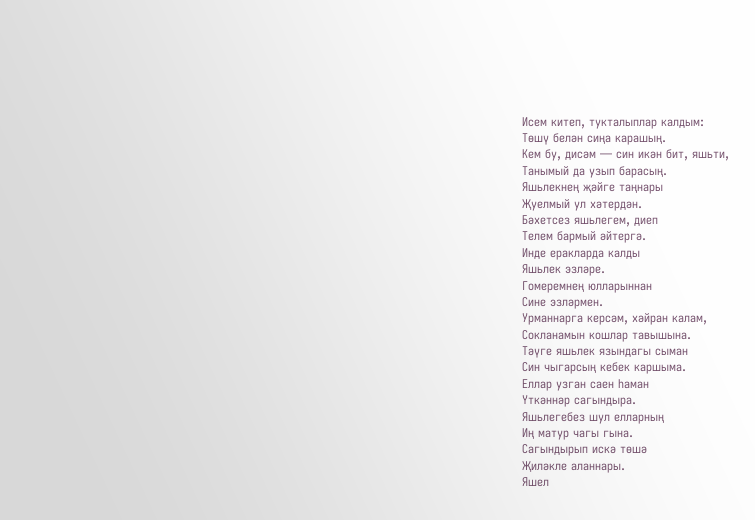Исем китеп, тукталыплар калдым:
Төшү белән сиңа карашың.
Кем бу, дисәм — син икән бит, яшьти,
Танымый да узып барасың.
Яшьлекнең җәйге таңнары
Җуелмый ул хәтердән.
Бәхетсез яшьлегем, диеп
Телем бармый әйтергә.
Инде еракларда калды
Яшьлек эзләре.
Гомеремнең юлларыннан
Сине эзләрмен.
Урманнарга керсәм, хәйран калам,
Сокланамын кошлар тавышына.
Тәүге яшьлек язындагы сыман
Син чыгарсың кебек каршыма.
Еллар узган саен һаман
Үткәннәр сагындыра.
Яшьлегебез шул елларның
Иң матур чагы гына.
Сагындырып искә төшә
Җиләкле аланнары.
Яшел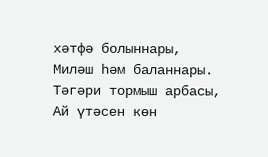хәтфә болыннары,
Миләш һәм баланнары.
Тәгәри тормыш арбасы,
Ай үтәсен көн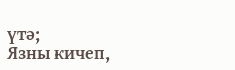үтә;
Язны кичеп,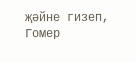җәйне гизеп,
Гомер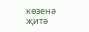көзенә җитә